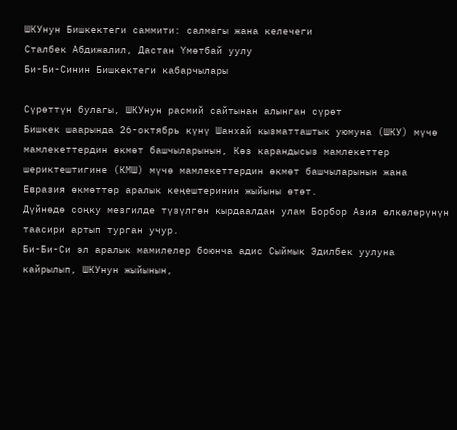ШКУнун Бишкектеги саммити: салмагы жана келечеги
Сталбек Абдижалил, Дастан Үмөтбай уулу
Би-Би-Синин Бишкектеги кабарчылары

Сүрөттүн булагы, ШКУнун расмий сайтынан алынган сүрөт
Бишкек шаарында 26-октябрь күнү Шанхай кызматташтык уюмуна (ШКУ) мүчө мамлекеттердин өкмөт башчыларынын, Көз карандысыз мамлекеттер шериктештигине (КМШ) мүчө мамлекеттердин өкмөт башчыларынын жана Евразия өкмөттөр аралык кеңештеринин жыйыны өтөт.
Дүйнөдө соңку мезгилде түзүлгөн кырдаалдан улам Борбор Азия өлкөлөрүнүн таасири артып турган учур.
Би-Би-Си эл аралык мамилелер боюнча адис Сыймык Эдилбек уулуна кайрылып, ШКУнун жыйынын,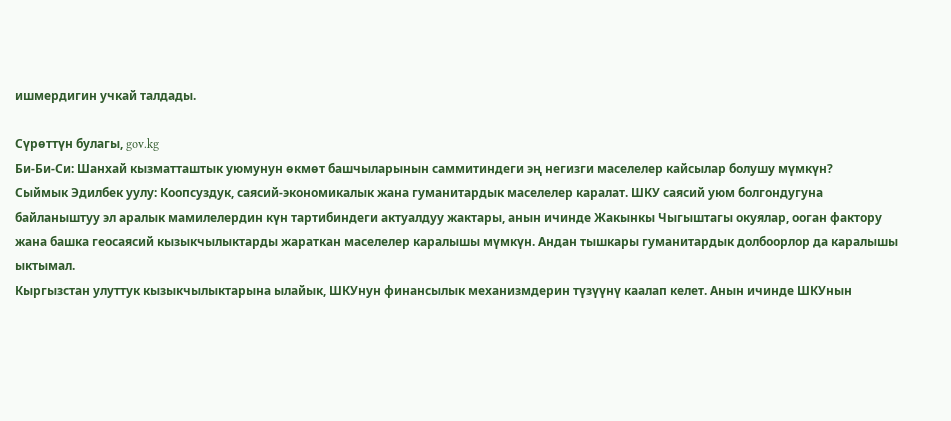ишмердигин учкай талдады.

Сүрөттүн булагы, gov.kg
Би-Би-Си: Шанхай кызматташтык уюмунун өкмөт башчыларынын саммитиндеги эң негизги маселелер кайсылар болушу мүмкүн?
Сыймык Эдилбек уулу: Коопсуздук, саясий-экономикалык жана гуманитардык маселелер каралат. ШКУ саясий уюм болгондугуна байланыштуу эл аралык мамилелердин күн тартибиндеги актуалдуу жактары, анын ичинде Жакынкы Чыгыштагы окуялар, ооган фактору жана башка геосаясий кызыкчылыктарды жараткан маселелер каралышы мүмкүн. Андан тышкары гуманитардык долбоорлор да каралышы ыктымал.
Кыргызстан улуттук кызыкчылыктарына ылайык, ШКУнун финансылык механизмдерин түзүүнү каалап келет. Анын ичинде ШКУнын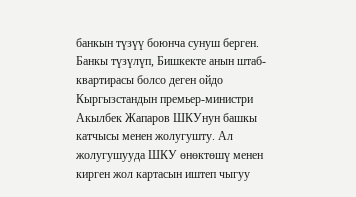банкын түзүү боюнча сунуш берген. Банкы түзүлүп, Бишкекте анын штаб-квартирасы болсо деген ойдо Кыргызстандын премьер-министри Акылбек Жапаров ШКУнун башкы катчысы менен жолугушту. Ал жолугушууда ШКУ өнөктөшү менен кирген жол картасын иштеп чыгуу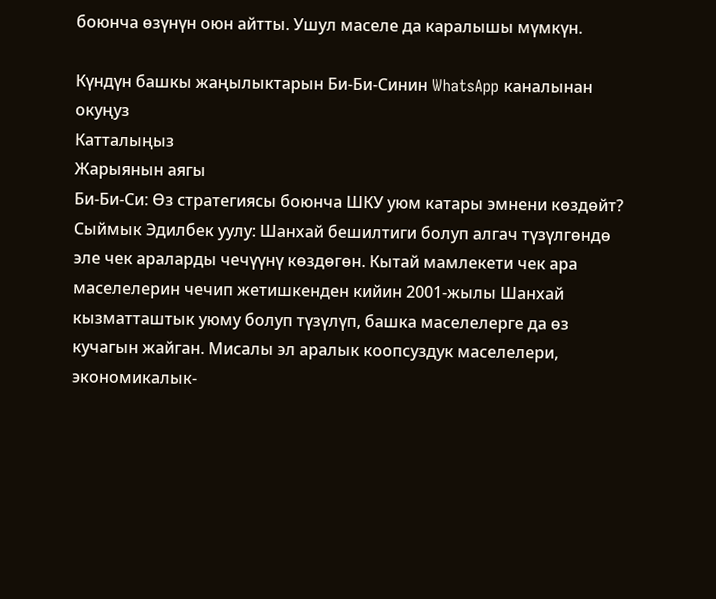боюнча өзүнүн оюн айтты. Ушул маселе да каралышы мүмкүн.

Күндүн башкы жаңылыктарын Би-Би-Синин WhatsApp каналынан окуңуз
Катталыңыз
Жарыянын аягы
Би-Би-Си: Өз стратегиясы боюнча ШКУ уюм катары эмнени көздөйт?
Сыймык Эдилбек уулу: Шанхай бешилтиги болуп алгач түзүлгөндө эле чек араларды чечүүнү көздөгөн. Кытай мамлекети чек ара маселелерин чечип жетишкенден кийин 2001-жылы Шанхай кызматташтык уюму болуп түзүлүп, башка маселелерге да өз кучагын жайган. Мисалы эл аралык коопсуздук маселелери, экономикалык-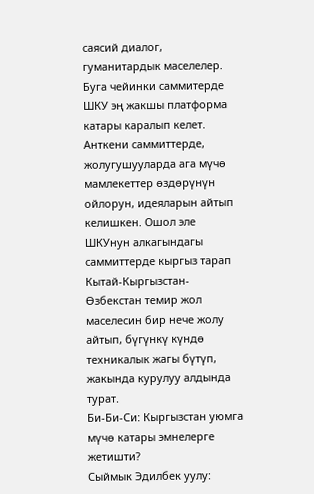саясий диалог, гуманитардык маселелер.
Буга чейинки саммитерде ШКУ эң жакшы платформа катары каралып келет. Анткени саммиттерде, жолугушууларда ага мүчө мамлекеттер өздөрүнүн ойлорун, идеяларын айтып келишкен. Ошол эле ШКУнун алкагындагы саммиттерде кыргыз тарап Кытай-Кыргызстан-Өзбекстан темир жол маселесин бир нече жолу айтып, бүгүнкү күндө техникалык жагы бүтүп, жакында курулуу алдында турат.
Би-Би-Си: Кыргызстан уюмга мүчө катары эмнелерге жетишти?
Сыймык Эдилбек уулу: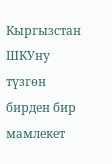Кыргызстан ШКУну түзгөн бирден бир мамлекет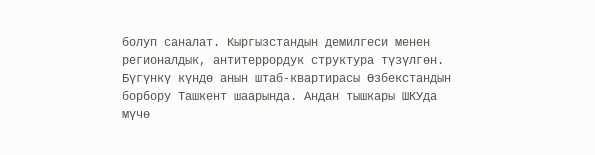болуп саналат. Кыргызстандын демилгеси менен регионалдык, антитеррордук структура түзүлгөн. Бүгүнкү күндө анын штаб-квартирасы Өзбекстандын борбору Ташкент шаарында. Андан тышкары ШКУда мүчө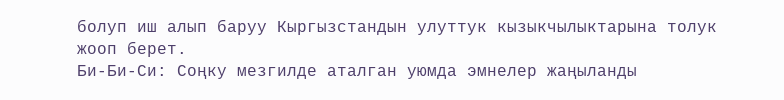болуп иш алып баруу Кыргызстандын улуттук кызыкчылыктарына толук жооп берет.
Би-Би-Си: Соңку мезгилде аталган уюмда эмнелер жаңыланды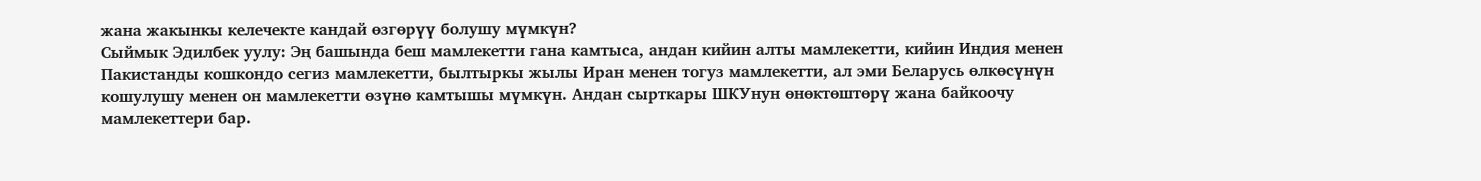жана жакынкы келечекте кандай өзгөрүү болушу мүмкүн?
Сыймык Эдилбек уулу: Эң башында беш мамлекетти гана камтыса, андан кийин алты мамлекетти, кийин Индия менен Пакистанды кошкондо сегиз мамлекетти, былтыркы жылы Иран менен тогуз мамлекетти, ал эми Беларусь өлкөсүнүн кошулушу менен он мамлекетти өзүнө камтышы мүмкүн. Андан сырткары ШКУнун өнөктөштөрү жана байкоочу мамлекеттери бар.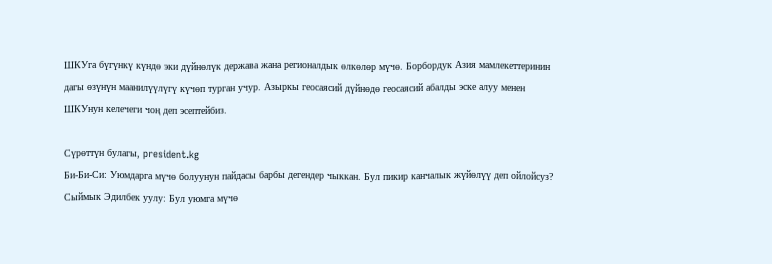ШКУга бүгүнкү күндө эки дүйнөлүк держава жана регионалдык өлкөлөр мүчө. Борбордук Азия мамлекеттеринин дагы өзүнүн маанилүүлүгү күчөп турган учур. Азыркы геосаясий дүйнөдө геосаясий абалды эске алуу менен ШКУнун келечеги чоң деп эсептейбиз.

Сүрөттүн булагы, president.kg
Би-Би-Си: Уюмдарга мүчө болуунун пайдасы барбы дегендер чыккан. Бул пикир канчалык жүйөлүү деп ойлойсуз?
Сыймык Эдилбек уулу: Бул уюмга мүчө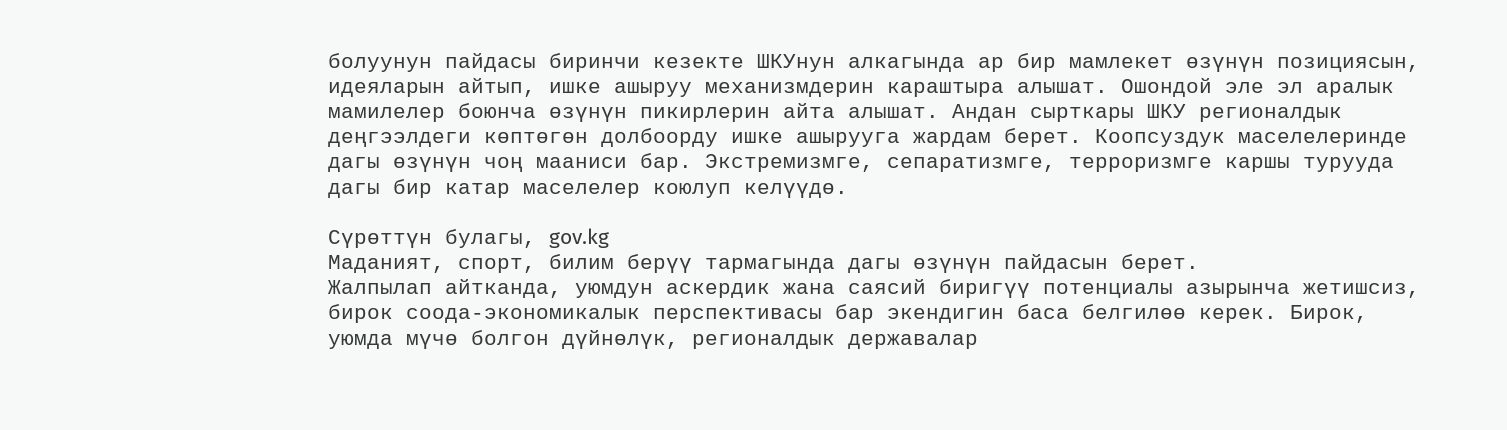болуунун пайдасы биринчи кезекте ШКУнун алкагында ар бир мамлекет өзүнүн позициясын, идеяларын айтып, ишке ашыруу механизмдерин караштыра алышат. Ошондой эле эл аралык мамилелер боюнча өзүнүн пикирлерин айта алышат. Андан сырткары ШКУ регионалдык деңгээлдеги көптөгөн долбоорду ишке ашырууга жардам берет. Коопсуздук маселелеринде дагы өзүнүн чоң мааниси бар. Экстремизмге, сепаратизмге, терроризмге каршы турууда дагы бир катар маселелер коюлуп келүүдө.

Сүрөттүн булагы, gov.kg
Маданият, спорт, билим берүү тармагында дагы өзүнүн пайдасын берет.
Жалпылап айтканда, уюмдун аскердик жана саясий биригүү потенциалы азырынча жетишсиз, бирок соода-экономикалык перспективасы бар экендигин баса белгилөө керек. Бирок, уюмда мүчө болгон дүйнөлүк, регионалдык державалар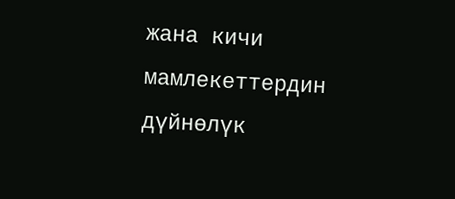жана кичи мамлекеттердин дүйнөлүк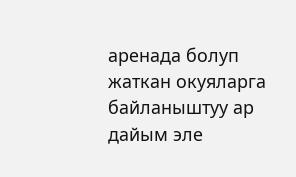аренада болуп жаткан окуяларга байланыштуу ар дайым эле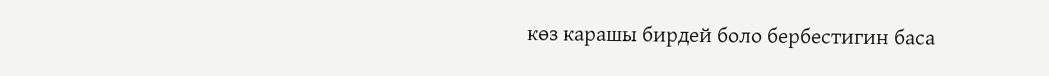көз карашы бирдей боло бербестигин баса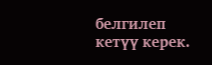белгилеп кетүү керек.